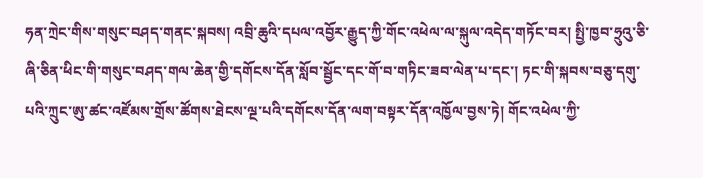ཧན་ཀྲེང་གིས་གསུང་བཤད་གནང་སྐབས། འབྲི་ཆུའི་དཔལ་འབྱོར་རྒྱུད་ཀྱི་གོང་འཕེལ་ལ་སྐུལ་འདེད་གཏོང་བར། སྤྱི་ཁྱབ་ཧྲུའུ་ཅི་ཞི་ཅིན་ཕིང་གི་གསུང་བཤད་གལ་ཆེན་གྱི་དགོངས་དོན་སློབ་སྦྱོང་དང་གོ་བ་གཏིང་ཟབ་ལེན་པ་དང་། ཏང་གི་སྐབས་བཅུ་དགུ་པའི་ཀྲུང་ཨུ་ཚང་འཛོམས་གྲོས་ཚོགས་ཐེངས་ལྔ་པའི་དགོངས་དོན་ལག་བསྟར་དོན་འཁྱོལ་བྱས་ཏེ། གོང་འཕེལ་ཀྱི་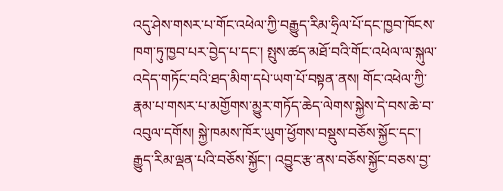འདུ་ཤེས་གསར་པ་གོང་འཕེལ་ཀྱི་བརྒྱུད་རིམ་ཧྲིལ་པོ་དང་ཁྱབ་ཁོངས་ཁག་ཏུ་ཁྱབ་པར་བྱེད་པ་དང་། སྤུས་ཚད་མཐོ་བའི་གོང་འཕེལ་ལ་སྐུལ་འདེད་གཏོང་བའི་ཐད་མིག་དཔེ་ཡག་པོ་བསྟན་ནས། གོང་འཕེལ་ཀྱི་རྣམ་པ་གསར་པ་མགྱོགས་མྱུར་གཏོད་ཆེད་ལེགས་སྐྱེས་དེ་བས་ཆེ་བ་འབུལ་དགོས། སྐྱེ་ཁམས་ཁོར་ཡུག་ཕྱོགས་བསྡུས་བཅོས་སྐྱོང་དང་། རྒྱུད་རིམ་ལྡན་པའི་བཅོས་སྐྱོང་། འབྱུང་རྩ་ནས་བཅོས་སྐྱོང་བཅས་བྱ་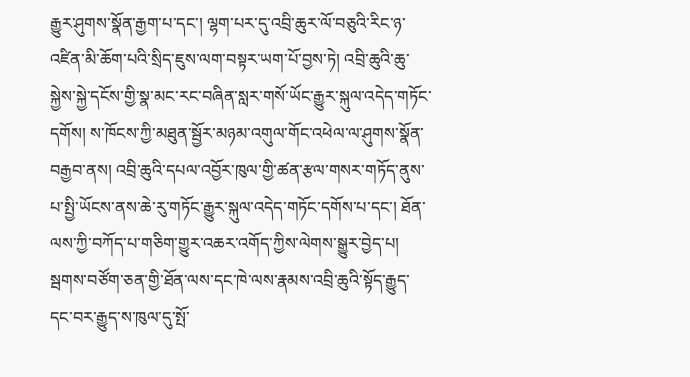རྒྱུར་ཤུགས་སྣོན་རྒྱག་པ་དང་། ལྷག་པར་དུ་འབྲི་ཆུར་ལོ་བཅུའི་རིང་ཉ་འཛིན་མི་ཆོག་པའི་སྲིད་ཇུས་ལག་བསྟར་ཡག་པོ་བྱས་ཏེ། འབྲི་ཆུའི་ཆུ་སྐྱེས་སྐྱེ་དངོས་གྱི་སྣ་མང་རང་བཞིན་སླར་གསོ་ཡོང་རྒྱུར་སྐུལ་འདེད་གཏོང་དགོས། ས་ཁོངས་ཀྱི་མཐུན་སྦྱོར་མཉམ་འགུལ་གོང་འཕེལ་ལ་ཤུགས་སྣོན་བརྒྱབ་ནས། འབྲི་ཆུའི་དཔལ་འབྱོར་ཁུལ་གྱི་ཚན་རྩལ་གསར་གཏོད་ནུས་པ་སྤྱི་ཡོངས་ནས་ཆེ་རུ་གཏོང་རྒྱུར་སྐུལ་འདེད་གཏོང་དགོས་པ་དང་། ཐོན་ལས་ཀྱི་བཀོད་པ་གཅིག་གྱུར་འཆར་འགོད་ཀྱིས་ལེགས་སྒྱུར་བྱེད་པ། སྦགས་བཙོག་ཅན་གྱི་ཐོན་ལས་དང་ཁེ་ལས་རྣམས་འབྲི་ཆུའི་སྟོད་རྒྱུད་དང་བར་རྒྱུད་ས་ཁུལ་དུ་སྤོ་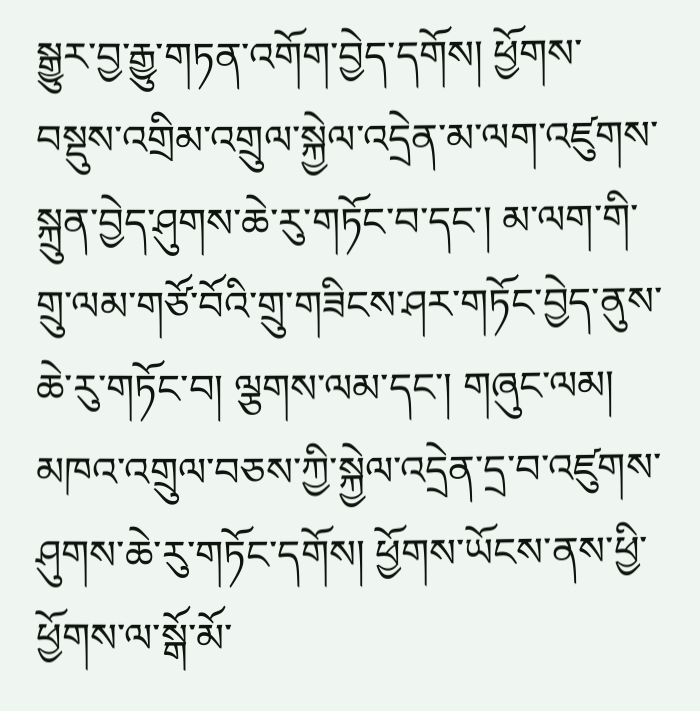སྒྱུར་བྱ་རྒྱུ་གཏན་འགོག་བྱེད་དགོས། ཕྱོགས་བསྡུས་འགྲིམ་འགྲུལ་སྐྱེལ་འདྲེན་མ་ལག་འཛུགས་སྐྲུན་བྱེད་ཤུགས་ཆེ་རུ་གཏོང་བ་དང་། མ་ལག་གི་གྲུ་ལམ་གཙོ་བོའི་གྲུ་གཟིངས་ཤར་གཏོང་བྱེད་ནུས་ཆེ་རུ་གཏོང་བ། ལྕགས་ལམ་དང་། གཞུང་ལམ། མཁའ་འགྲུལ་བཅས་ཀྱི་སྐྱེལ་འདྲེན་དྲ་བ་འཛུགས་ཤུགས་ཆེ་རུ་གཏོང་དགོས། ཕྱོགས་ཡོངས་ནས་ཕྱི་ཕྱོགས་ལ་སྒོ་མོ་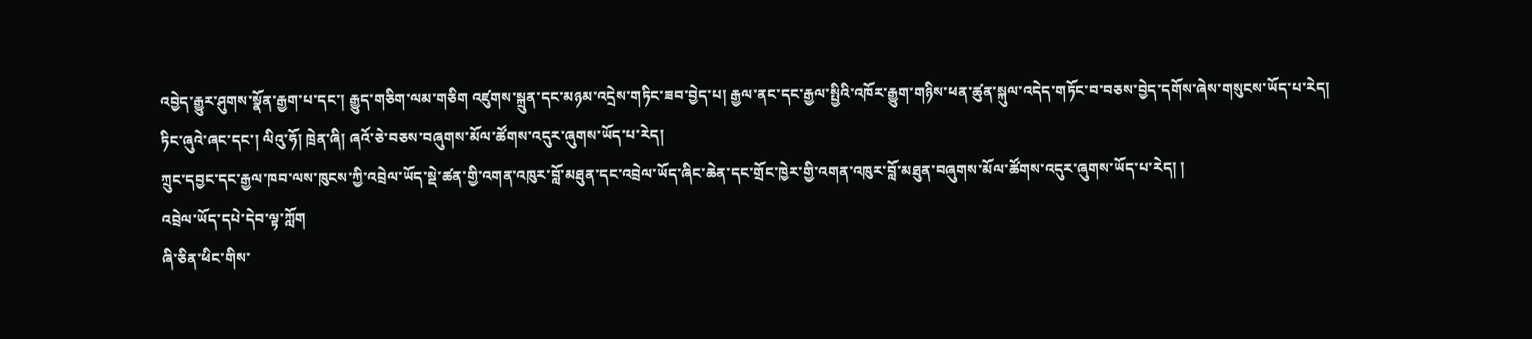འབྱེད་རྒྱུར་ཤུགས་སྣོན་རྒྱག་པ་དང་། རྒྱུད་གཅིག་ལམ་གཅིག འཛུགས་སྐྲུན་དང་མཉམ་འདྲེས་གཏིང་ཟབ་བྱེད་པ། རྒྱལ་ནང་དང་རྒྱལ་སྤྱིའི་འཁོར་རྒྱུག་གཉིས་ཕན་ཚུན་སྐུལ་འདེད་གཏོང་བ་བཅས་བྱེད་དགོས་ཞེས་གསུངས་ཡོད་པ་རེད།
ཏིང་ཞུའེ་ཞང་དང་། ལིའུ་ཧོ། ཁྲེན་ཞི། ཞའོ་ཅེ་བཅས་བཞུགས་མོལ་ཚོགས་འདུར་ཞུགས་ཡོད་པ་རེད།
ཀྲུང་དབྱང་དང་རྒྱལ་ཁབ་ལས་ཁུངས་ཀྱི་འབྲེལ་ཡོད་སྡེ་ཚན་གྱི་འགན་འཁུར་བློ་མཐུན་དང་འབྲེལ་ཡོད་ཞིང་ཆེན་དང་གྲོང་ཁྱེར་གྱི་འགན་འཁུར་བློ་མཐུན་བཞུགས་མོལ་ཚོགས་འདུར་ཞུགས་ཡོད་པ་རེད། །
འབྲེལ་ཡོད་དཔེ་དེབ་ལྟ་ཀློག
ཞི་ཅིན་ཕིང་གིས་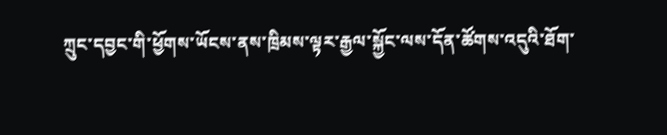ཀྲུང་དབྱང་གི་ཕྱོགས་ཡོངས་ནས་ཁྲིམས་ལྟར་རྒྱལ་སྐྱོང་ལས་དོན་ཚོགས་འདུའི་ཐོག་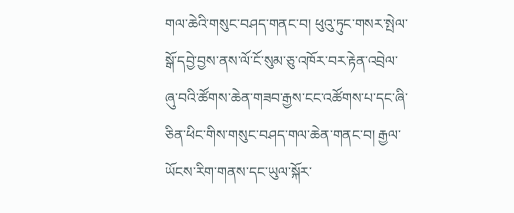གལ་ཆེའི་གསུང་བཤད་གནང་བ། ཕུའུ་ཏུང་གསར་སྤེལ་སྒོ་དབྱེ་བྱས་ནས་ལོ་ངོ་སུམ་ཅུ་འཁོར་བར་རྟེན་འབྲེལ་ཞུ་བའི་ཚོགས་ཆེན་གཟབ་རྒྱས་ངང་འཚོགས་པ་དང་ཞི་ཅིན་ཕིང་གིས་གསུང་བཤད་གལ་ཆེན་གནང་བ། རྒྱལ་ཡོངས་རིག་གནས་དང་ཡུལ་སྐོར་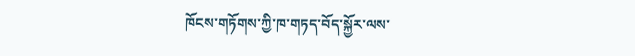ཁོངས་གཏོགས་ཀྱི་ཁ་གཏད་བོད་སྐྱོར་ལས་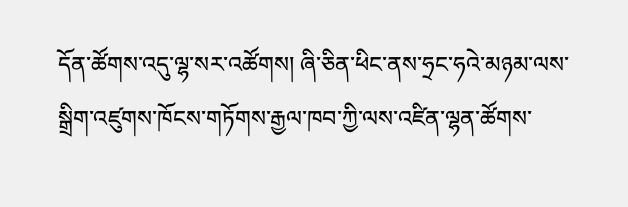དོན་ཚོགས་འདུ་ལྷ་སར་འཚོགས། ཞི་ཅིན་ཕིང་ནས་ཧྲང་ཧའེ་མཉམ་ལས་སྒྲིག་འཛུགས་ཁོངས་གཏོགས་རྒྱལ་ཁབ་ཀྱི་ལས་འཛིན་ལྷན་ཚོགས་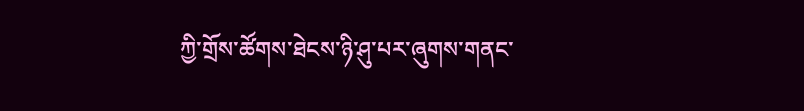ཀྱི་གྲོས་ཚོགས་ཐེངས་ཉི་ཤུ་པར་ཞུགས་གནང་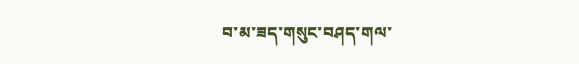བ་མ་ཟད་གསུང་བཤད་གལ་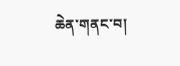ཆེན་གནང་བ།